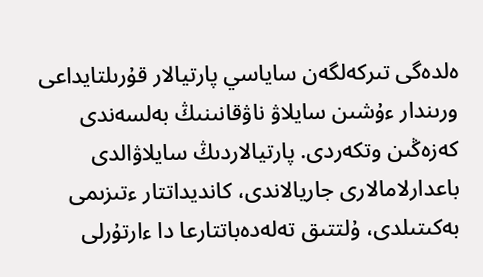ەلدەگى تىركەلگەن ساياسي پارتيالار قۇرىلتايداعى ورىندار ءۇشىن سايلاۋ ناۋقانىنىڭ بەلسەندى كەزەڭىن وتكەردى. پارتيالاردىڭ سايلاۋالدى باعدارلامالارى جاريالاندى، كانديداتتار ءتىزىمى بەكىتىلدى، ۇلتتىق تەلەدەباتتارعا دا ءارتۇرلى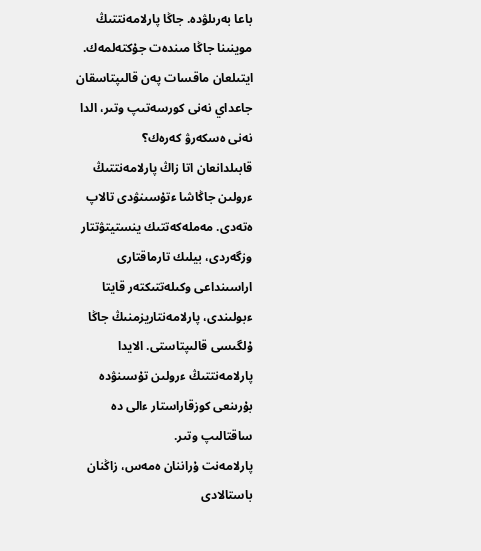باعا بەرىلۋدە. جاڭا پارلامەنتتىڭ موينىنا جاڭا مىندەت جۇكتەلمەك. ايتىلعان ماقسات پەن قالىپتاسقان جاعداي نەنى كورسەتىپ وتىر، الدا نەنى ەسكەرۋ كەرەك؟
قابىلدانعان اتا زاڭ پارلامەنتتىڭ ءرولىن جاڭاشا ءتۇسىنۋدى تالاپ ەتەدى. مەملەكەتتىك ينستيتۋتتار وزگەردى، بيلىك تارماقتارى اراسىنداعى وكىلەتتىكتەر قايتا ءبولىندى، پارلامەنتاريزمنىڭ جاڭا ۇلگىسى قالىپتاستى. الايدا پارلامەنتتىڭ ءرولىن تۇسىنۋدە بۇرىنعى كوزقاراستار ءالى دە ساقتالىپ وتىر.
پارلامەنت ۇراننان ەمەس، زاڭنان باستالادى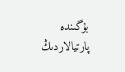بۇگىندە پارتيالاردىڭ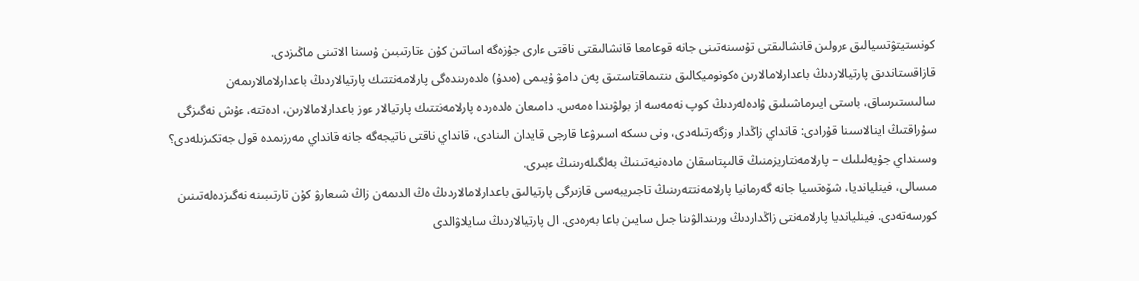كونستيتۋتسيالىق ءرولىن قانشالىقتى تۇسىنەتىنى جانە قوعامعا قانشالىقتى ناقتى ءارى جۇزەگە اساتىن كۇن ءتارتىبىن ۇسىنا الاتىنى ماڭىزدى.
قازاقستاندىق پارتيالاردىڭ باعدارلامالارىن ەكونوميكالىق ىنتىماقتاستىق پەن دامۋ ۇيىمى (ەىدۇ) ەلدەرىندەگى پارلامەنتتىك پارتيالاردىڭ باعدارلامالارىمەن سالىستىرساق، باستى ايىرماشىلىق ۋادەلەردىڭ كوپ نەمەسە از بولۋىندا ەمەس. دامىعان ەلدەردە پارلامەنتتىك پارتيالار ءوز باعدارلامالارىن، ادەتتە، ءۇش نەگىزگى سۇراقتىڭ اينالاسىنا قۇرادى: قانداي زاڭدار وزگەرتىلەدى، ونى ىسكە اسىرۋعا قارجى قايدان الىنادى، قانداي ناقتى ناتيجەگە جانە قانداي مەرزىمدە قول جەتكىزىلەدى؟
وسىنداي جۇيەلىلىك – پارلامەنتاريزمنىڭ قالىپتاسقان مادەنيەتىنىڭ بەلگىلەرىنىڭ ءبىرى.
مىسالى، فينليانديا، شۆەتسيا جانە گەرمانيا پارلامەنتتەرىنىڭ تاجىريبەسى قازىرگى پارتيالىق باعدارلامالاردىڭ ەڭ الدىمەن زاڭ شىعارۋ كۇن تارتىبىنە نەگىزدەلەتىنىن كورسەتەدى. فينليانديا پارلامەنتى زاڭداردىڭ ورىندالۋىنا جىل سايىن باعا بەرەدى. ال پارتيالاردىڭ سايلاۋالدى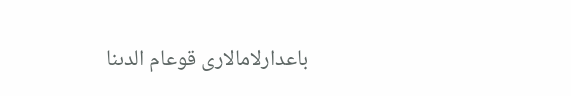باعدارلامالارى قوعام الدىنا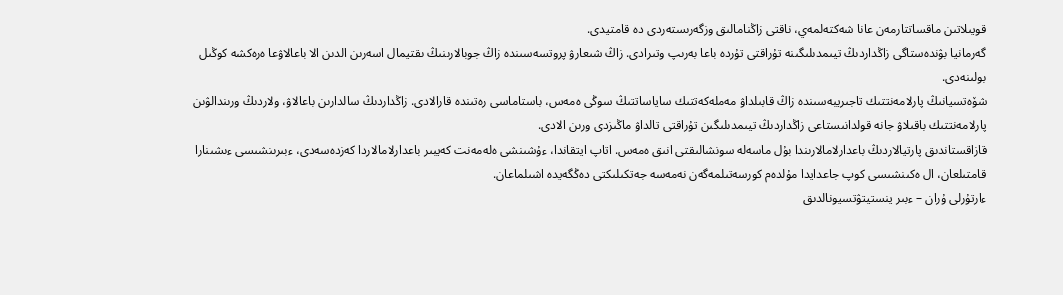قويىلاتىن ماقساتتارمەن عانا شەكتەلمەي، ناقتى زاڭنامالىق وزگەرىستەردى دە قامتيدى.
گەرمانيا بۋندەستاگى زاڭداردىڭ تيىمدىلىگىنە تۇراقتى تۇردە باعا بەرىپ وتىرادى. زاڭ شىعارۋ پروتسەسىندە زاڭ جوبالارىنىڭ ىقتيمال اسەرىن الدىن الا باعالاۋعا ەرەكشە كوڭىل بولىنەدى.
شۆەتسيانىڭ پارلامەنتتىك تاجىريبەسىندە زاڭ قابىلداۋ مەملەكەتتىك ساياساتتىڭ سوڭى ەمەس، باستاماسى رەتىندە قارالادى. زاڭداردىڭ سالدارىن باعالاۋ، ولاردىڭ ورىندالۋىن پارلامەنتتىك باقىلاۋ جانە قولدانىستاعى زاڭداردىڭ تيىمدىلىگىن تۇراقتى تالداۋ ماڭىزدى ورىن الادى.
قازاقستاندىق پارتيالاردىڭ باعدارلامالارىندا بۇل ماسەلە سونشالىقتى انىق ەمەس. اتاپ ايتقاندا، ءۇشىنشى ەلەمەنت كەيبىر باعدارلامالاردا كەزدەسەدى، ءبىرىنشىسى ءىشىنارا قامتىلعان، ال ەكىنشىسى كوپ جاعدايدا مۇلدەم كورسەتىلمەگەن نەمەسە جەتكىلىكتى دەڭگەيدە اشىلماعان.
ءارتۇرلى ۇران – ءبىر ينستيتۋتسيونالدىق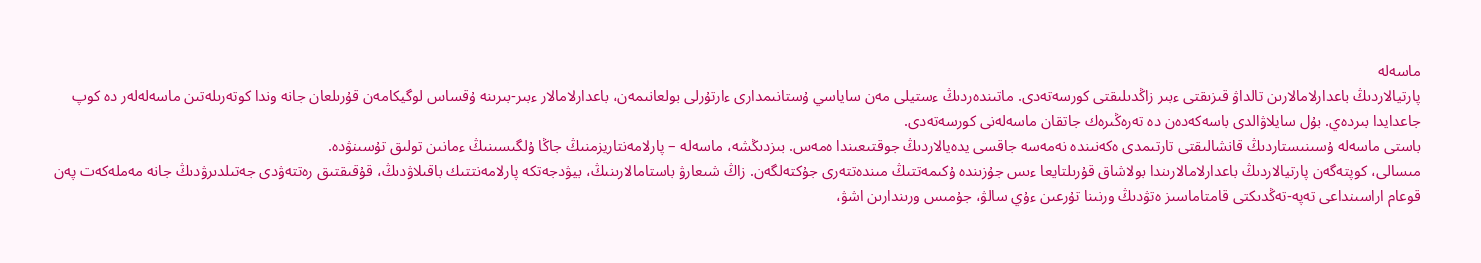ماسەلە
پارتيالاردىڭ باعدارلامالارىن تالداۋ قىزىقتى ءبىر زاڭدىلىقتى كورسەتەدى. ماتىندەردىڭ ءستيلى مەن ساياسي ۇستانىمدارى ءارتۇرلى بولعانىمەن، باعدارلامالار ءبىر-بىرىنە ۇقساس لوگيكامەن قۇرىلعان جانە وندا كوتەرىلەتىن ماسەلەلەر دە كوپ جاعدايدا بىردەي. بۇل سايلاۋالدى باسەكەدەن دە تەرەڭىرەك جاتقان ماسەلەنى كورسەتەدى.
باستى ماسەلە ۇسىنىستاردىڭ قانشالىقتى تارتىمدى ەكەنىندە نەمەسە جاقسى يدەيالاردىڭ جوقتىعىندا ەمەس. بىزدىڭشە، ماسەلە – پارلامەنتاريزمنىڭ جاڭا ۇلگىسىنىڭ ءمانىن تولىق تۇسىنۋدە.
مىسالى، كوپتەگەن پارتيالاردىڭ باعدارلامالارىندا بولاشاق قۇرىلتايعا ءىس جۇزىندە ۇكىمەتتىڭ مىندەتتەرى جۇكتەلگەن. زاڭ شىعارۋ باستامالارىنىڭ، بيۋدجەتكە پارلامەنتتىك باقىلاۋدىڭ، قۇقىقتىق رەتتەۋدى جەتىلدىرۋدىڭ جانە مەملەكەت پەن قوعام اراسىنداعى تەپە-تەڭدىكتى قامتاماسىز ەتۋدىڭ ورنىنا تۇرعىن ءۇي سالۋ، جۇمىس ورىندارىن اشۋ،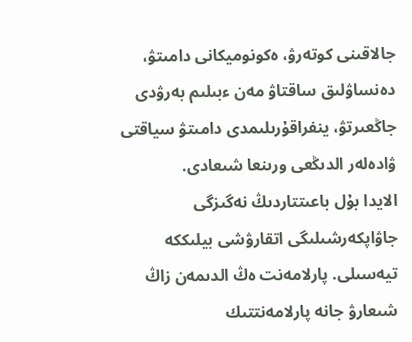جالاقىنى كوتەرۋ، ەكونوميكانى دامىتۋ، دەنساۋلىق ساقتاۋ مەن ءبىلىم بەرۋدى جاڭعىرتۋ، ينفراقۇرىلىمدى دامىتۋ سياقتى ۋادەلەر الدىڭعى ورىنعا شىعادى.
الايدا بۇل باعىتتاردىڭ نەگىزگى جاۋاپكەرشىلىگى اتقارۋشى بيلىككە تيەسىلى. پارلامەنت ەڭ الدىمەن زاڭ شىعارۋ جانە پارلامەنتتىك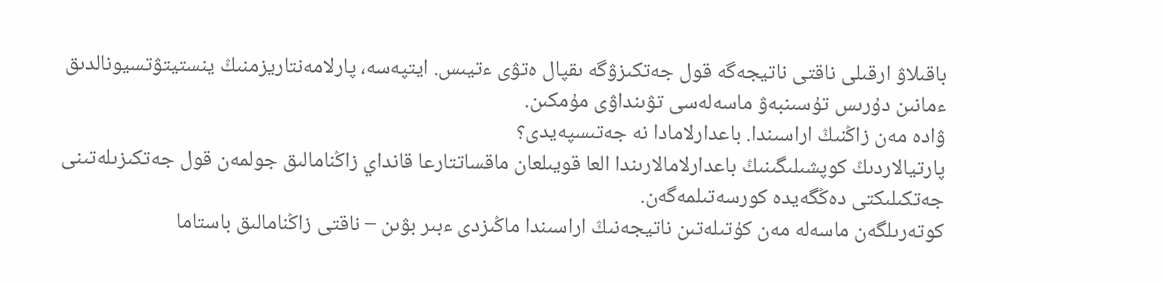باقىلاۋ ارقىلى ناقتى ناتيجەگە قول جەتكىزۋگە ىقپال ەتۋى ءتيىس. ايتپەسە، پارلامەنتاريزمنىڭ ينستيتۋتسيونالدىق ءمانىن دۇرىس تۇسىنبەۋ ماسەلەسى تۋىنداۋى مۇمكىن.
ۋادە مەن زاڭنىڭ اراسىندا. باعدارلامادا نە جەتىسپەيدى؟
پارتيالاردىڭ كوپشىلىگىنىڭ باعدارلامالارىندا العا قويىلعان ماقساتتارعا قانداي زاڭنامالىق جولمەن قول جەتكىزىلەتىنى جەتكىلىكتى دەڭگەيدە كورسەتىلمەگەن.
كوتەرىلگەن ماسەلە مەن كۇتىلەتىن ناتيجەنىڭ اراسىندا ماڭىزدى ءبىر بۋىن – ناقتى زاڭنامالىق باستاما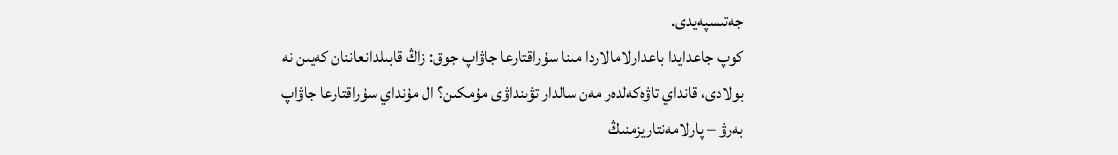جەتىسپەيدى.
كوپ جاعدايدا باعدارلامالاردا مىنا سۇراقتارعا جاۋاپ جوق: زاڭ قابىلدانعاننان كەيىن نە بولادى، قانداي تاۋەكەلدەر مەن سالدار تۋىنداۋى مۇمكىن؟ ال مۇنداي سۇراقتارعا جاۋاپ بەرۋ – پارلامەنتاريزمنىڭ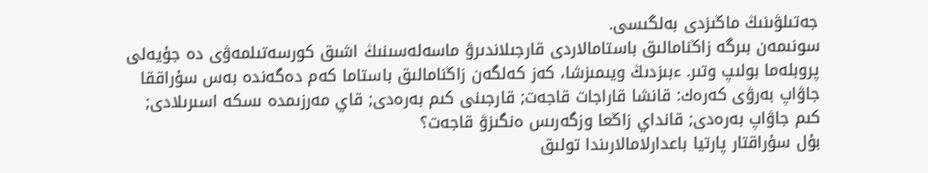جەتىلۋىنىڭ ماڭىزدى بەلگىسى.
سونىمەن بىرگە زاڭنامالىق باستامالاردى قارجىلاندىرۋ ماسەلەسىنىڭ اشىق كورسەتىلمەۋى دە جۇيەلى پروبلەما بولىپ وتىر. ءبىزدىڭ ويىمىزشا، كەز كەلگەن زاڭنامالىق باستاما كەم دەگەندە بەس سۇراققا جاۋاپ بەرۋى كەرەك: قانشا قاراجات قاجەت; قارجىنى كىم بەرەدى; قاي مەرزىمدە ىسكە اسىرىلادى; كىم جاۋاپ بەرەدى; قانداي زاڭعا وزگەرىس ەنگىزۋ قاجەت؟
بۇل سۇراقتار پارتيا باعدارلامالارىندا تولىق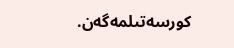كورسەتىلمەگەن.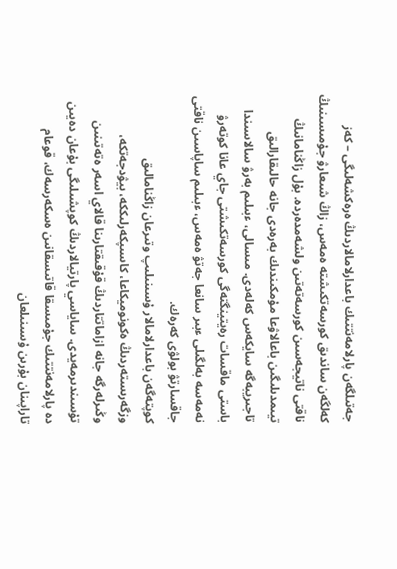جەتىلگەن پارلامەنتتىك باعدارلامالاردىڭ ەرەكشەلىگى – كەز كەلگەن ساندىق كورسەتكىشتە ەمەس، زاڭ شىعارۋ جۇمىسىنىڭ ناقتى ناتيجەسىن كورسەتەتىن ولشەمدەردە. بۇل زاڭنامانىڭ تيىمدىلىگىن باعالاۋعا مۇمكىندىك بەرەدى جانە حالىقارالىق تاجىريبەگە سايكەس كەلەدى. مىسالى، ءبىلىم بەرۋ سالاسىندا باستى ماقسات رەيتينگتەگى كورسەتكىشتى جاي عانا كوتەرۋ نەمەسە بەلگىلى ءبىر سانعا جەتۋ ەمەس، ءبىلىم ساپاسىن ناقتى جاقسارتۋ بولۋى كەرەك.
كوپتەگەن باعدارلامالار ۇسىنىلىپ وتىرعان زاڭنامالىق وزگەرىستەردىڭ ەكونوميكاعا، كاسىپكەرلىككە، بيۋدجەتكە، وڭىرلەرگە جانە ازاماتتاردىڭ قۇقىقتارىنا قالاي اسەر ەتەتىنىن تۇسىندىرمەيدى. ساياسي پارتيالاردىڭ كوپشىلىگى بۇعان دەيىن دە پارلامەنتتىك جۇمىسقا قاتىسقانىن ەسكەرسەك، قوعام تاراپىنان بۇرىن ۇسىنىلعان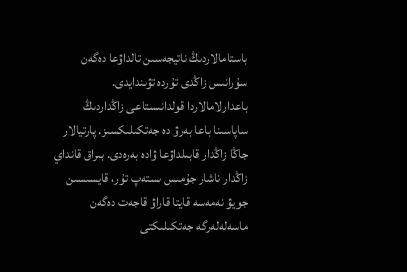باستامالاردىڭ ناتيجەسىن تالداۋعا دەگەن سۇرانىس زاڭدى تۇردە تۋىندايدى.
باعدارلامالاردا قولدانىستاعى زاڭداردىڭ ساپاسىنا باعا بەرۋ دە جەتكىلىكسىز. پارتيالار جاڭا زاڭدار قابىلداۋعا ۋادە بەرەدى. بىراق قانداي زاڭدار ناشار جۇمىس ىستەپ تۇر، قايسىسىن جويۋ نەمەسە قايتا قاراۋ قاجەت دەگەن ماسەلەلەرگە جەتكىلىكتى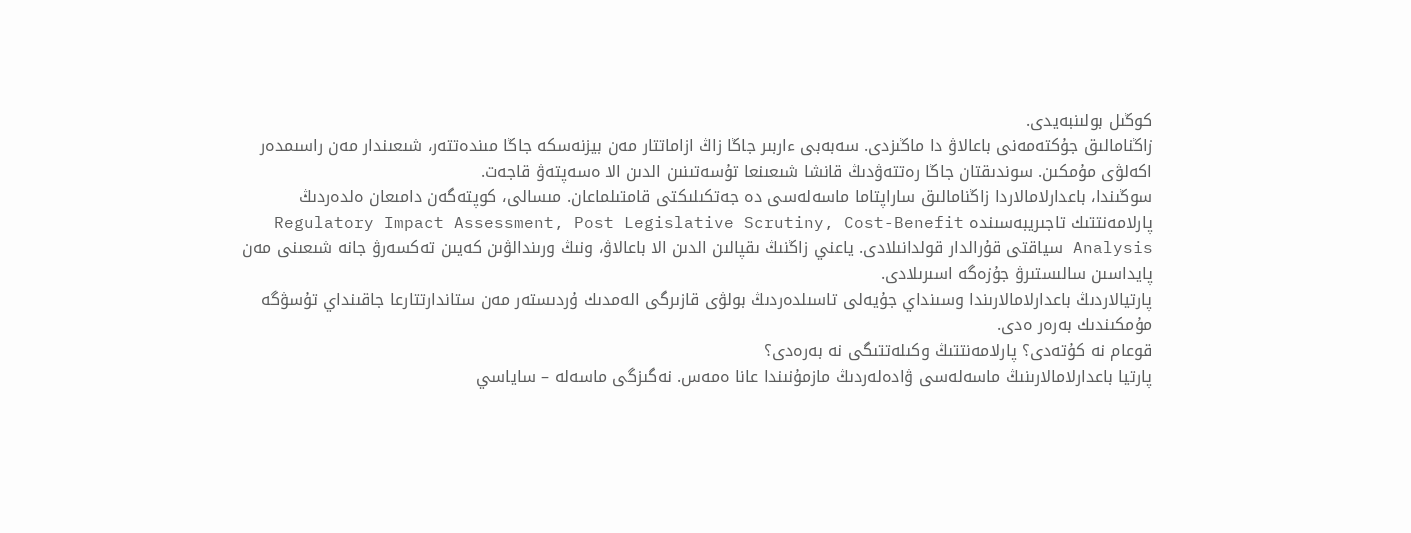كوڭىل بولىنبەيدى.
زاڭنامالىق جۇكتەمەنى باعالاۋ دا ماڭىزدى. سەبەبى ءاربىر جاڭا زاڭ ازاماتتار مەن بيزنەسكە جاڭا مىندەتتەر، شىعىندار مەن راسىمدەر اكەلۋى مۇمكىن. سوندىقتان جاڭا رەتتەۋدىڭ قانشا شىعىنعا تۇسەتىنىن الدىن الا ەسەپتەۋ قاجەت.
سوڭىندا، باعدارلامالاردا زاڭنامالىق ساراپتاما ماسەلەسى دە جەتكىلىكتى قامتىلماعان. مىسالى، كوپتەگەن دامىعان ەلدەردىڭ پارلامەنتتىك تاجىريبەسىندە Regulatory Impact Assessment, Post Legislative Scrutiny, Cost-Benefit Analysis سياقتى قۇرالدار قولدانىلادى. ياعني زاڭنىڭ ىقپالىن الدىن الا باعالاۋ، ونىڭ ورىندالۋىن كەيىن تەكسەرۋ جانە شىعىنى مەن پايداسىن سالىستىرۋ جۇزەگە اسىرىلادى.
پارتيالاردىڭ باعدارلامالارىندا وسىنداي جۇيەلى تاسىلدەردىڭ بولۋى قازىرگى الەمدىك ۇردىستەر مەن ستاندارتتارعا جاقىنداي تۇسۋگە مۇمكىندىك بەرەر ەدى.
قوعام نە كۇتەدى؟ پارلامەنتتىڭ وكىلەتتىگى نە بەرەدى؟
پارتيا باعدارلامالارىنىڭ ماسەلەسى ۋادەلەردىڭ مازمۇنىندا عانا ەمەس. نەگىزگى ماسەلە – ساياسي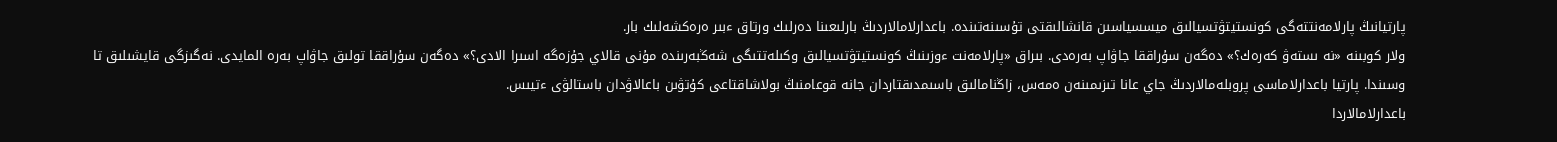پارتيانىڭ پارلامەنتتەگى كونستيتۋتسيالىق ميسسياسىن قانشالىقتى تۇسىنەتىندە. باعدارلامالاردىڭ بارلىعىنا دەرلىك ورتاق ءبىر ەرەكشەلىك بار.
ولار كوبىنە «نە ىستەۋ كەرەك؟» دەگەن سۇراققا جاۋاپ بەرەدى. بىراق «پارلامەنت ءوزىنىڭ كونستيتۋتسيالىق وكىلەتتىگى شەڭبەرىندە مۇنى قالاي جۇزەگە اسىرا الادى؟» دەگەن سۇراققا تولىق جاۋاپ بەرە المايدى. نەگىزگى قايشىلىق تا وسىندا. پارتيا باعدارلاماسى پروبلەمالاردىڭ جاي عانا تىزىمىنەن ەمەس، زاڭنامالىق باسىمدىقتاردان جانە قوعامنىڭ بولاشاقتاعى كۇتۋىن باعالاۋدان باستالۋى ءتيىس.
باعدارلامالاردا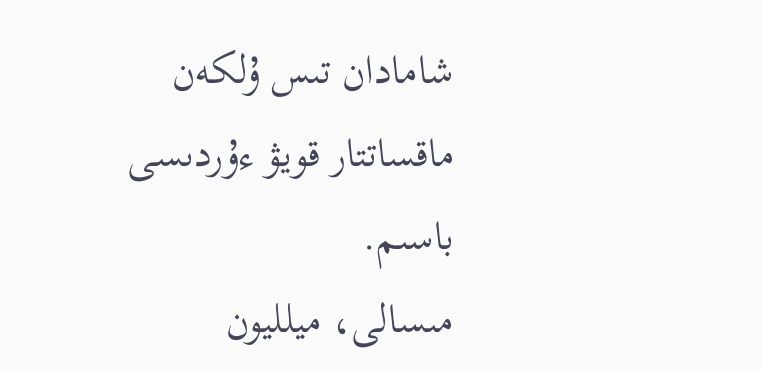شامادان تىس ۇلكەن ماقساتتار قويۋ ءۇردىسى باسىم.
مىسالى، ميلليون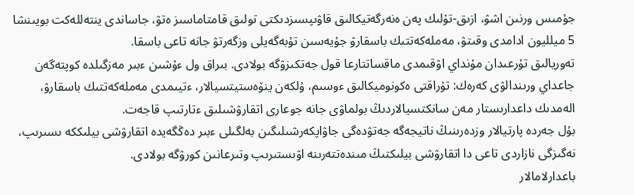جۇمىس ورنىن اشۋ، ازىق-تۇلىك پەن ەنەرگەتيكالىق قاۋىپسىزدىكتى تولىق قامتاماسىز ەتۋ، جاساندى ينتەللەكت بويىنشا 5 ميلليون ادامدى وقىتۋ، مەملەكەتتىك باسقارۋ جۇيەسىن تۇبەگەيلى وزگەرتۋ جانە تاعى باسقا.
تەوريالىق تۇرعىدان مۇنداي اۋقىمدى ماقساتتارعا قول جەتكىزۋگە بولادى. بىراق ول ءۇشىن ءبىر مەزگىلدە كوپتەگەن جاعداي ورىندالۋى كەرەك: تۇراقتى ەكونوميكالىق ءوسىم، ۇلكەن ينۆەستيتسيالار، ءتيىمدى مەملەكەتتىك باسقارۋ، الەمدىك داعدارىستار مەن سانكتسيالاردىڭ بولماۋى جانە جوعارى اتقارۋشىلىق ءتارتىپ قاجەت.
بۇل جەردە پارتيالار وزدەرىنىڭ ناتيجەگە جەتۋدەگى جاۋاپكەرشىلىگىن بەلگىلى ءبىر دەڭگەيدە اتقارۋشى بيلىككە ىسىرىپ، نەگىزگى نازاردى تاعى دا اتقارۋشى بيلىكتىڭ مىندەتتەرىنە اۋىستىرىپ وتىرعانىن كورۋگە بولادى.
باعدارلامالار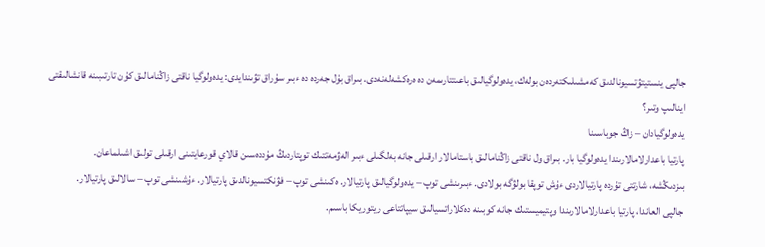جالپى ينستيتۋتسيونالدىق كەمشىلىكتەردەن بولەك، يدەولوگيالىق باعىتتارىمەن دە ەرەكشەلەنەدى. بىراق بۇل جەردە دە ءبىر سۇراق تۋىندايدى: يدەولوگيا ناقتى زاڭنامالىق كۇن تارتىبىنە قانشالىقتى اينالىپ وتىر؟
يدەولوگيادان – زاڭ جوباسىنا
پارتيا باعدارلامالارىندا يدەولوگيا بار. بىراق ول ناقتى زاڭنامالىق باستامالار ارقىلى جانە بەلگىلى ءبىر الەۋمەتتىك توپتاردىڭ مۇددەسىن قالاي قورعايتىنى ارقىلى تولىق اشىلماعان.
بىزدىڭشە، شارتتى تۇردە پارتيالاردى ءۇش توپقا بولۋگە بولادى. ءبىرىنشى توپ – يدەولوگيالىق پارتيالار. ەكىنشى توپ – فۋنكتسيونالدىق پارتيالار. ءۇشىنشى توپ – سالالىق پارتيالار.
جالپى العاندا، پارتيا باعدارلامالارىندا وپتيميستىك جانە كوبىنە دەكلاراتسيالىق سيپاتتاعى ريتوريكا باسىم.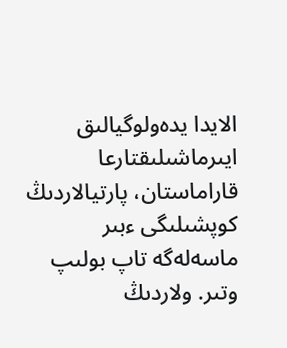الايدا يدەولوگيالىق ايىرماشىلىقتارعا قاراماستان، پارتيالاردىڭ كوپشىلىگى ءبىر ماسەلەگە تاپ بولىپ وتىر. ولاردىڭ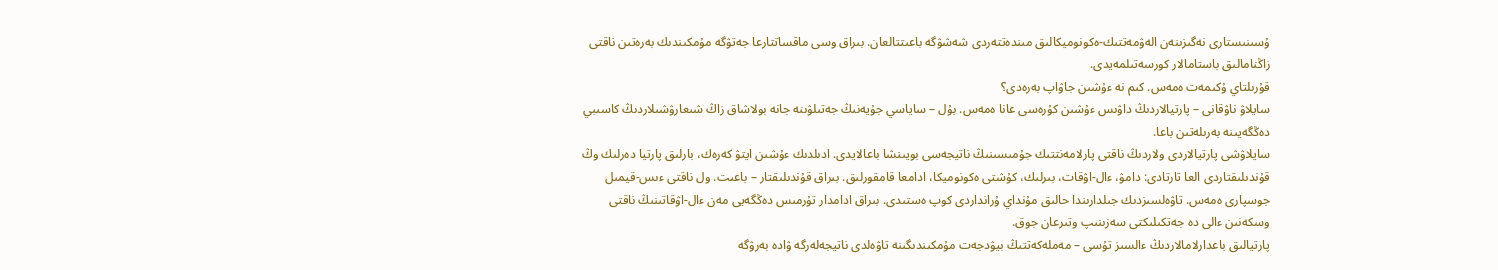ۇسىنىستارى نەگىزىنەن الەۋمەتتىك-ەكونوميكالىق مىندەتتەردى شەشۋگە باعىتتالعان. بىراق وسى ماقساتتارعا جەتۋگە مۇمكىندىك بەرەتىن ناقتى زاڭنامالىق باستامالار كورسەتىلمەيدى.
قۇرىلتاي ۇكىمەت ەمەس. كىم نە ءۇشىن جاۋاپ بەرەدى؟
سايلاۋ ناۋقانى – پارتيالاردىڭ داۋىس ءۇشىن كۇرەسى عانا ەمەس. بۇل – ساياسي جۇيەنىڭ جەتىلۋىنە جانە بولاشاق زاڭ شىعارۋشىلاردىڭ كاسىبي دەڭگەيىنە بەرىلەتىن باعا.
سايلاۋشى پارتيالاردى ولاردىڭ ناقتى پارلامەنتتىك جۇمىسىنىڭ ناتيجەسى بويىنشا باعالايدى. ادىلدىك ءۇشىن ايتۋ كەرەك، بارلىق پارتيا دەرلىك وڭ قۇندىلىقتاردى العا تارتادى: دامۋ، ءال-اۋقات، بىرلىك، كۇشتى ەكونوميكا، ادامعا قامقورلىق. بىراق قۇندىلىقتار – باعىت. ول ناقتى ءىس-قيمىل جوسپارى ەمەس. تاۋەلسىزدىك جىلدارىندا حالىق مۇنداي ۇرانداردى كوپ ەستىدى. بىراق ادامدار تۇرمىس دەڭگەيى مەن ءال-اۋقاتىنىڭ ناقتى وسكەنىن ءالى دە جەتكىلىكتى سەزىنىپ وتىرعان جوق.
پارتيالىق باعدارلامالاردىڭ ءالسىز تۇسى – مەملەكەتتىڭ بيۋدجەت مۇمكىندىگىنە تاۋەلدى ناتيجەلەرگە ۋادە بەرۋگە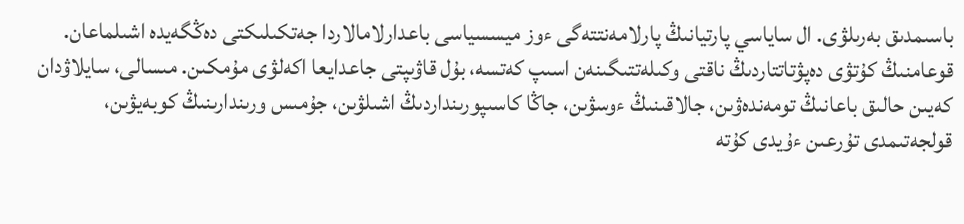باسىمدىق بەرىلۋى. ال ساياسي پارتيانىڭ پارلامەنتتەگى ءوز ميسسياسى باعدارلامالاردا جەتكىلىكتى دەڭگەيدە اشىلماعان.
قوعامنىڭ كۇتۋى دەپۋتاتتاردىڭ ناقتى وكىلەتتىگىنەن اسىپ كەتسە، بۇل قاۋىپتى جاعدايعا اكەلۋى مۇمكىن. مىسالى، سايلاۋدان كەيىن حالىق باعانىڭ تومەندەۋىن، جالاقىنىڭ ءوسۋىن، جاڭا كاسىپورىنداردىڭ اشىلۋىن، جۇمىس ورىندارىنىڭ كوبەيۋىن، قولجەتىمدى تۇرعىن ءۇيدى كۇتە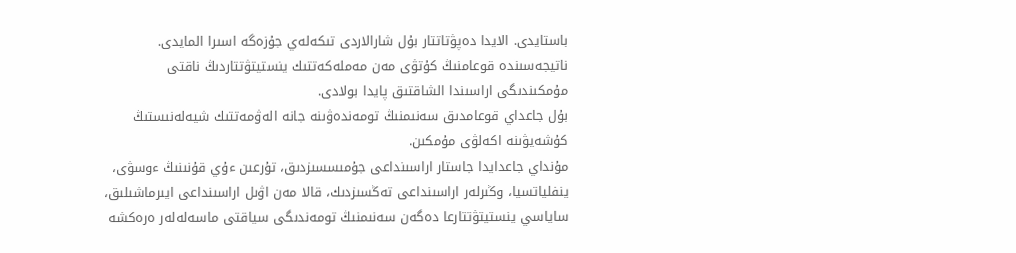باستايدى. الايدا دەپۋتاتتار بۇل شارالاردى تىكەلەي جۇزەگە اسىرا المايدى. ناتيجەسىندە قوعامنىڭ كۇتۋى مەن مەملەكەتتىك ينستيتۋتتاردىڭ ناقتى مۇمكىندىگى اراسىندا الشاقتىق پايدا بولادى.
بۇل جاعداي قوعامدىق سەنىمنىڭ تومەندەۋىنە جانە الەۋمەتتىك شيەلەنىستىڭ كۇشەيۋىنە اكەلۋى مۇمكىن.
مۇنداي جاعدايدا جاستار اراسىنداعى جۇمىسسىزدىق، تۇرعىن ءۇي قۇنىنىڭ ءوسۋى، ينفلياتسيا، وڭىرلەر اراسىنداعى تەڭسىزدىك، قالا مەن اۋىل اراسىنداعى ايىرماشىلىق، ساياسي ينستيتۋتتارعا دەگەن سەنىمنىڭ تومەندىگى سياقتى ماسەلەلەر ەرەكشە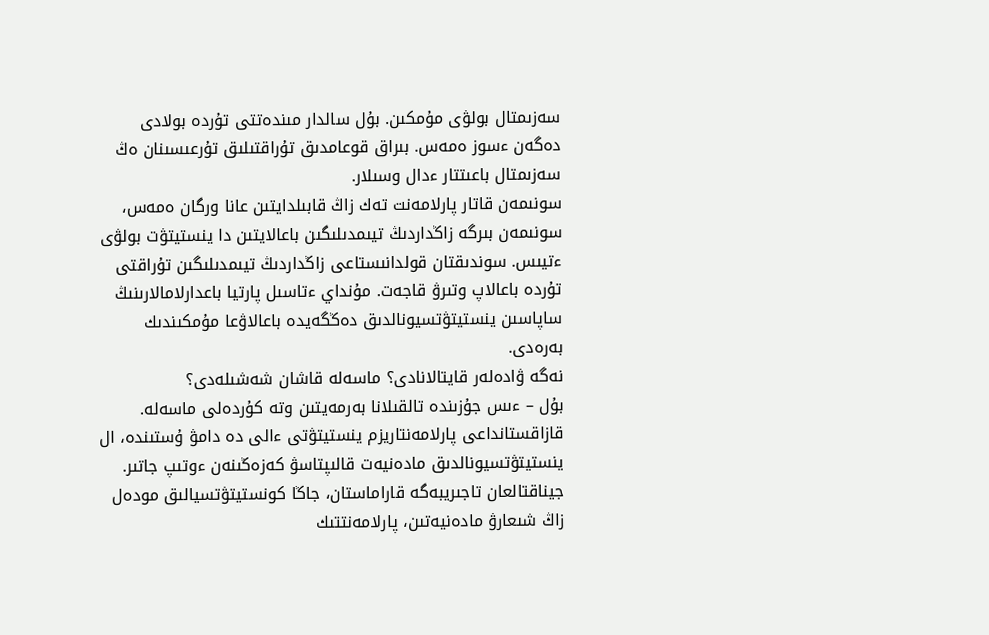سەزىمتال بولۋى مۇمكىن. بۇل سالدار مىندەتتى تۇردە بولادى دەگەن ءسوز ەمەس. بىراق قوعامدىق تۇراقتىلىق تۇرعىسىنان ەڭ سەزىمتال باعىتتار ءدال وسىلار.
سونىمەن قاتار پارلامەنت تەك زاڭ قابىلدايتىن عانا ورگان ەمەس، سونىمەن بىرگە زاڭداردىڭ تيىمدىلىگىن باعالايتىن دا ينستيتۋت بولۋى ءتيىس. سوندىقتان قولدانىستاعى زاڭداردىڭ تيىمدىلىگىن تۇراقتى تۇردە باعالاپ وتىرۋ قاجەت. مۇنداي ءتاسىل پارتيا باعدارلامالارىنىڭ ساپاسىن ينستيتۋتسيونالدىق دەڭگەيدە باعالاۋعا مۇمكىندىك بەرەدى.
نەگە ۋادەلەر قايتالانادى؟ ماسەلە قاشان شەشىلەدى؟
بۇل – ءىس جۇزىندە تالقىلانا بەرمەيتىن وتە كۇردەلى ماسەلە. قازاقستانداعى پارلامەنتاريزم ينستيتۋتى ءالى دە دامۋ ۇستىندە، ال ينستيتۋتسيونالدىق مادەنيەت قالىپتاسۋ كەزەڭىنەن ءوتىپ جاتىر. جيناقتالعان تاجىريبەگە قاراماستان، جاڭا كونستيتۋتسيالىق مودەل زاڭ شىعارۋ مادەنيەتىن، پارلامەنتتىك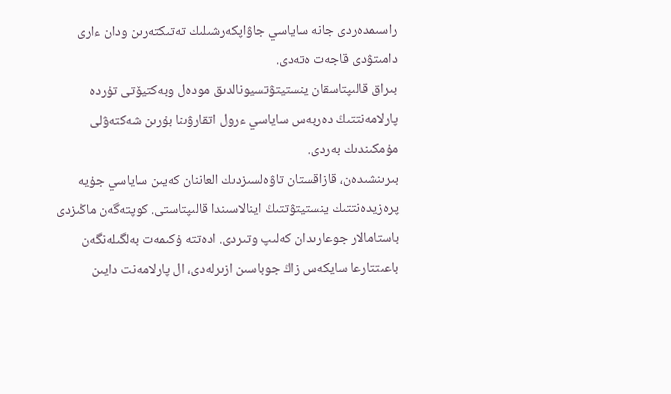راسىمدەردى جانە ساياسي جاۋاپكەرشىلىك تەتىكتەرىن ودان ءارى دامىتۋدى قاجەت ەتەدى.
بىراق قالىپتاسقان ينستيتۋتسيونالدىق مودەل وبەكتيۆتى تۇردە پارلامەنتتىڭ دەربەس ساياسي ءرول اتقارۋىنا بۇرىن شەكتەۋلى مۇمكىندىك بەردى.
بىرىنشىدەن، قازاقستان تاۋەلسىزدىك العاننان كەيىن ساياسي جۇيە پرەزيدەنتتىك ينستيتۋتتىڭ اينالاسىندا قالىپتاستى. كوپتەگەن ماڭىزدى باستامالار جوعارىدان كەلىپ وتىردى. ادەتتە ۇكىمەت بەلگىلەنگەن باعىتتارعا سايكەس زاڭ جوباسىن ازىرلەدى، ال پارلامەنت دايىن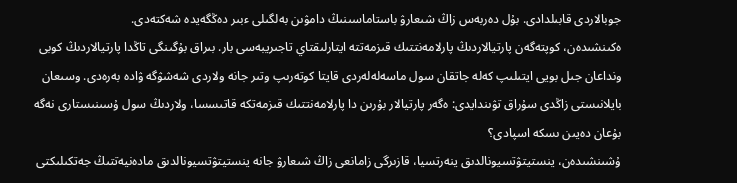جوبالاردى قابىلدادى. بۇل دەربەس زاڭ شىعارۋ باستاماسىنىڭ دامۋىن بەلگىلى ءبىر دەڭگەيدە شەكتەدى.
ەكىنشىدەن، كوپتەگەن پارتيالاردىڭ پارلامەنتتىك قىزمەتتە ايتارلىقتاي تاجىريبەسى بار. بىراق بۇگىنگى تاڭدا پارتيالاردىڭ كوبى ونداعان جىل بويى ايتىلىپ كەلە جاتقان سول ماسەلەلەردى قايتا كوتەرىپ وتىر جانە ولاردى شەشۋگە ۋادە بەرەدى. وسىعان بايلانىستى زاڭدى سۇراق تۋىندايدى: ەگەر پارتيالار بۇرىن دا پارلامەنتتىك قىزمەتكە قاتىسسا، ولاردىڭ سول ۇسىنىستارى نەگە بۇعان دەيىن ىسكە اسپادى؟
ۇشىنشىدەن، ينستيتۋتسيونالدىق ينەرتسيا، قازىرگى زامانعى زاڭ شىعارۋ جانە ينستيتۋتسيونالدىق مادەنيەتتىڭ جەتكىلىكتى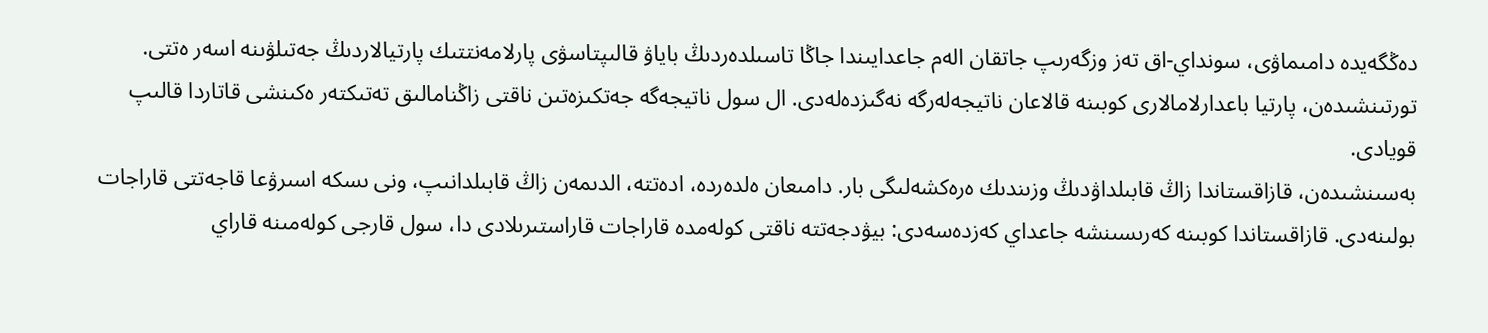دەڭگەيدە دامىماۋى، سونداي-اق تەز وزگەرىپ جاتقان الەم جاعدايىندا جاڭا تاسىلدەردىڭ باياۋ قالىپتاسۋى پارلامەنتتىك پارتيالاردىڭ جەتىلۋىنە اسەر ەتتى.
تورتىنشىدەن، پارتيا باعدارلامالارى كوبىنە قالاعان ناتيجەلەرگە نەگىزدەلەدى. ال سول ناتيجەگە جەتكىزەتىن ناقتى زاڭنامالىق تەتىكتەر ەكىنشى قاتاردا قالىپ قويادى.
بەسىنشىدەن، قازاقستاندا زاڭ قابىلداۋدىڭ وزىندىك ەرەكشەلىگى بار. دامىعان ەلدەردە، ادەتتە، الدىمەن زاڭ قابىلدانىپ، ونى ىسكە اسىرۋعا قاجەتتى قاراجات بولىنەدى. قازاقستاندا كوبىنە كەرىسىنشە جاعداي كەزدەسەدى: بيۋدجەتتە ناقتى كولەمدە قاراجات قاراستىرىلادى دا، سول قارجى كولەمىنە قاراي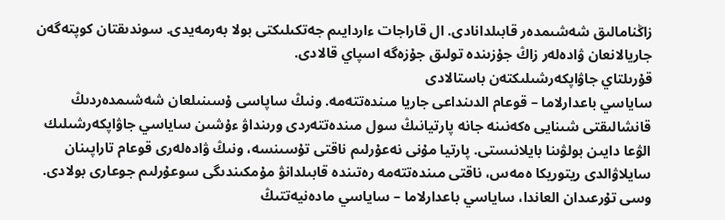زاڭنامالىق شەشىمدەر قابىلدانادى. ال قاراجات ءاردايىم جەتكىلىكتى بولا بەرمەيدى. سوندىقتان كوپتەگەن جاريالانعان ۋادەلەر زاڭ جۇزىندە تولىق جۇزەگە اسپاي قالادى.
قۇرىلتاي جاۋاپكەرشىلىكتەن باستالادى
ساياسي باعدارلاما – قوعام الدىنداعى جاريا مىندەتتەمە. ونىڭ ساپاسى ۇسىنىلعان شەشىمدەردىڭ قانشالىقتى شىنايى ەكەنىنە جانە پارتيانىڭ سول مىندەتتەردى ورىنداۋ ءۇشىن ساياسي جاۋاپكەرشىلىك الۋعا دايىن بولۋىنا بايلانىستى. پارتيا مۇنى نەعۇرلىم ناقتى تۇسىنسە، ونىڭ ۋادەلەرى قوعام تاراپىنان سايلاۋالدى ريتوريكا ەمەس، ناقتى مىندەتتەمە رەتىندە قابىلدانۋ مۇمكىندىگى سوعۇرلىم جوعارى بولادى. وسى تۇرعىدان العاندا، ساياسي باعدارلاما – ساياسي مادەنيەتتىڭ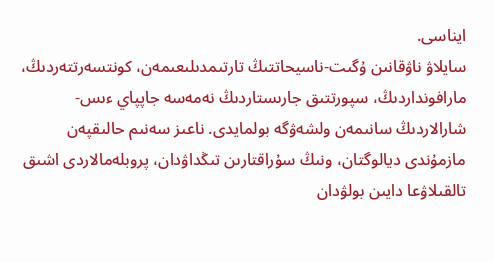ايناسى.
سايلاۋ ناۋقانىن ۇگىت-ناسيحاتتىڭ تارتىمدىلىعىمەن، كونتسەرتتەردىڭ، مارافونداردىڭ، سپورتتىق جارىستاردىڭ نەمەسە جاپپاي ءىس-شارالاردىڭ سانىمەن ولشەۋگە بولمايدى. ناعىز سەنىم حالىقپەن مازمۇندى ديالوگتان، ونىڭ سۇراقتارىن تىڭداۋدان، پروبلەمالاردى اشىق تالقىلاۋعا دايىن بولۋدان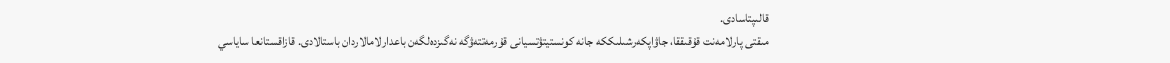قالىپتاسادى.
مىقتى پارلامەنت قۇقىققا، جاۋاپكەرشىلىككە جانە كونستيتۋتسيانى قۇرمەتتەۋگە نەگىزدەلگەن باعدارلامالاردان باستالادى. قازاقستانعا ساياسي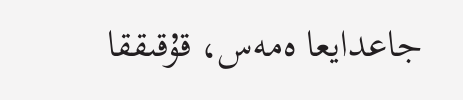جاعدايعا ەمەس، قۇقىققا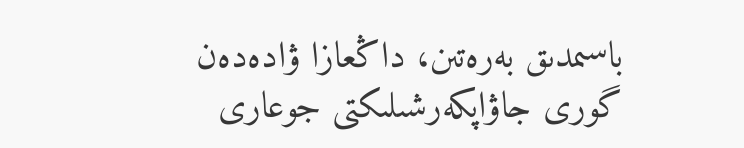باسىمدىق بەرەتىن، داڭعازا ۋادەدەن گورى جاۋاپكەرشىلىكتى جوعارى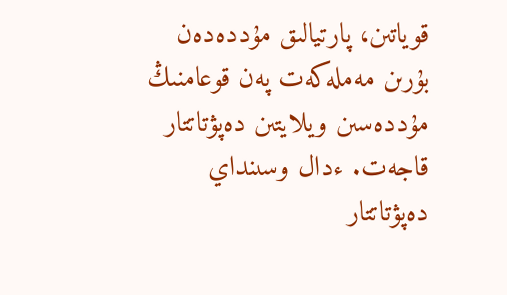قوياتىن، پارتيالىق مۇددەدەن بۇرىن مەملەكەت پەن قوعامنىڭ مۇددەسىن ويلايتىن دەپۋتاتتار قاجەت. ءدال وسىنداي دەپۋتاتتار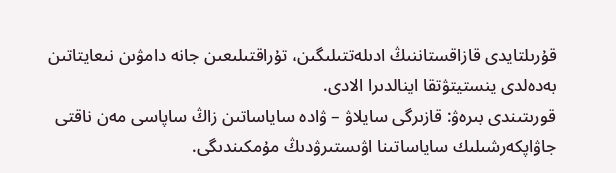قۇرىلتايدى قازاقستاننىڭ ادىلەتتىلىگىن، تۇراقتىلىعىن جانە دامۋىن نىعايتاتىن بەدەلدى ينستيتۋتقا اينالدىرا الادى.
قورىتىندى بىرەۋ: قازىرگى سايلاۋ – ۋادە ساياساتىن زاڭ ساپاسى مەن ناقتى جاۋاپكەرشىلىك ساياساتىنا اۋىستىرۋدىڭ مۇمكىندىگى.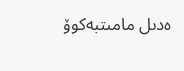ەدىل مامىتبەكوۆ